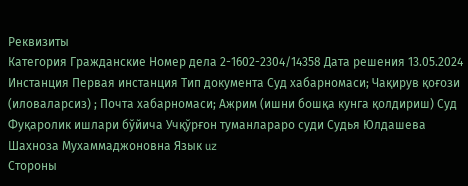Реквизиты
Категория Гражданские Номер дела 2-1602-2304/14358 Дата решения 13.05.2024 Инстанция Первая инстанция Тип документа Суд хабарномаси; Чақирув қоғози (иловаларсиз) ; Почта хабарномаси; Ажрим (ишни бошқа кунга қолдириш) Суд Фуқаролик ишлари бўйича Учқўрғон туманлараро суди Судья Юлдашева Шахноза Мухаммаджоновна Язык uz
Стороны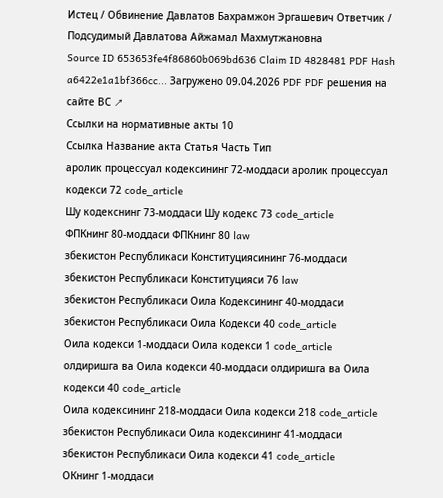Истец / Обвинение Давлатов Бахрамжон Эргашевич Ответчик / Подсудимый Давлатова Айжамал Махмутжановна
Source ID 653653fe4f86860b069bd636 Claim ID 4828481 PDF Hash a6422e1a1bf366cc... Загружено 09.04.2026 PDF PDF решения на сайте ВС ↗
Ссылки на нормативные акты 10
Ссылка Название акта Статья Часть Тип
аролик процессуал кодексининг 72-моддаси аролик процессуал кодекси 72 code_article
Шу кодекснинг 73-моддаси Шу кодекс 73 code_article
ФПКнинг 80-моддаси ФПКнинг 80 law
збекистон Республикаси Конституциясининг 76-моддаси збекистон Республикаси Конституцияси 76 law
збекистон Республикаси Оила Кодексининг 40-моддаси збекистон Республикаси Оила Кодекси 40 code_article
Оила кодекси 1-моддаси Оила кодекси 1 code_article
олдиришга ва Оила кодекси 40-моддаси олдиришга ва Оила кодекси 40 code_article
Оила кодексининг 218-моддаси Оила кодекси 218 code_article
збекистон Республикаси Оила кодексининг 41-моддаси збекистон Республикаси Оила кодекси 41 code_article
ОКнинг 1-моддаси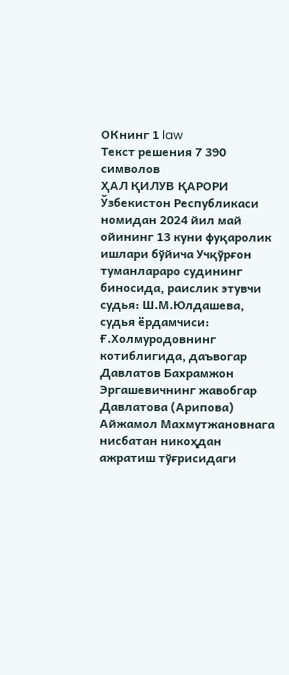ОКнинг 1 law
Текст решения 7 390 символов
ҲАЛ ҚИЛУВ ҚАРОРИ Ўзбекистон Республикаси номидан 2024 йил май ойининг 13 куни фуқаролик ишлари бўйича Учқўрғон туманлараро судининг биносида, раислик этувчи судья: Ш.М.Юлдашева, судья ёрдамчиси: Ғ.Холмуродовнинг котиблигида, даъвогар Давлатов Бахрамжон Эргашевичнинг жавобгар Давлатова (Арипова) Айжамол Махмутжановнага нисбатан никоҳдан ажратиш тўғрисидаги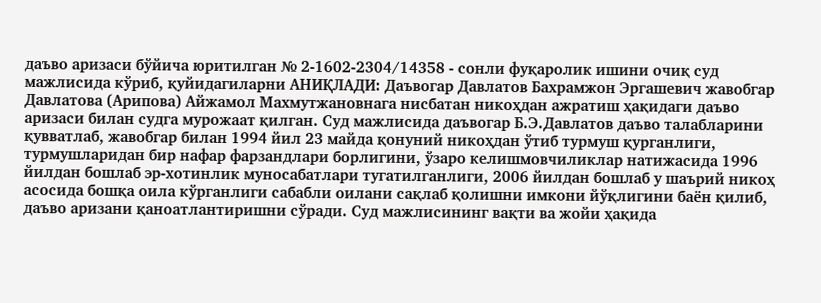даъво аризаси бўйича юритилган № 2-1602-2304/14358 - сонли фуқаролик ишини очиқ суд мажлисида кўриб, қуйидагиларни АНИҚЛАДИ: Даъвогар Давлатов Бахрамжон Эргашевич жавобгар Давлатова (Арипова) Айжамол Махмутжановнага нисбатан никоҳдан ажратиш ҳақидаги даъво аризаси билан судга мурожаат қилган. Суд мажлисида даъвогар Б.Э.Давлатов даъво талабларини қувватлаб, жавобгар билан 1994 йил 23 майда қонуний никоҳдан ўтиб турмуш қурганлиги, турмушларидан бир нафар фарзандлари борлигини, ўзаро келишмовчиликлар натижасида 1996 йилдан бошлаб эр-хотинлик муносабатлари тугатилганлиги, 2006 йилдан бошлаб у шаърий никоҳ асосида бошқа оила кўрганлиги сабабли оилани сақлаб қолишни имкони йўқлигини баён қилиб, даъво аризани қаноатлантиришни сўради. Суд мажлисининг вақти ва жойи ҳақида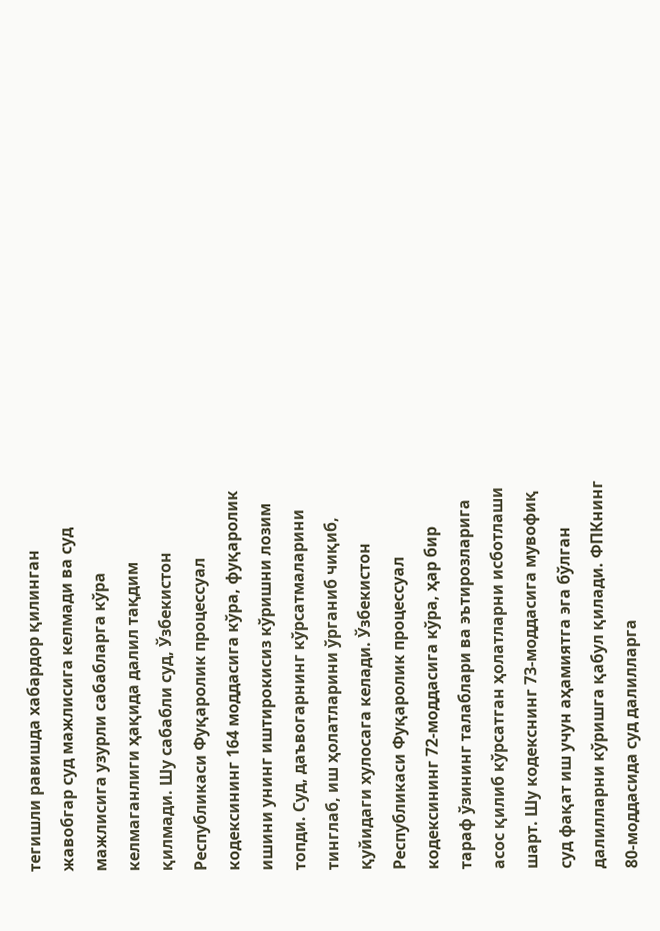тегишли равишда хабардор қилинган жавобгар суд мажлисига келмади ва суд мажлисига узурли сабабларга кўра келмаганлиги ҳақида далил тақдим қилмади. Шу сабабли суд, Ўзбекистон Республикаси Фуқаролик процессуал кодексининг 164 моддасига кўра, фуқаролик ишини унинг иштирокисиз кўришни лозим топди. Суд, даъвогарнинг кўрсатмаларини тинглаб, иш ҳолатларини ўрганиб чиқиб, қуйидаги хулосага келади. Ўзбекистон Республикаси Фуқаролик процессуал кодексининг 72-моддасига кўра, ҳар бир тараф ўзининг талаблари ва эътирозларига асос қилиб кўрсатган ҳолатларни исботлаши шарт. Шу кодекснинг 73-моддасига мувофиқ суд фақат иш учун аҳамиятга эга бўлган далилларни кўришга қабул қилади. ФПКнинг 80-моддасида суд далилларга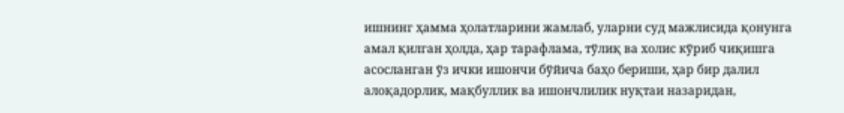ишнинг ҳамма ҳолатларини жамлаб, уларни суд мажлисида қонунга амал қилган ҳолда, ҳар тарафлама, тўлиқ ва холис кўриб чиқишга асосланган ўз ички ишончи бўйича баҳо бериши, ҳар бир далил алоқадорлик, мақбуллик ва ишончлилик нуқтаи назаридан,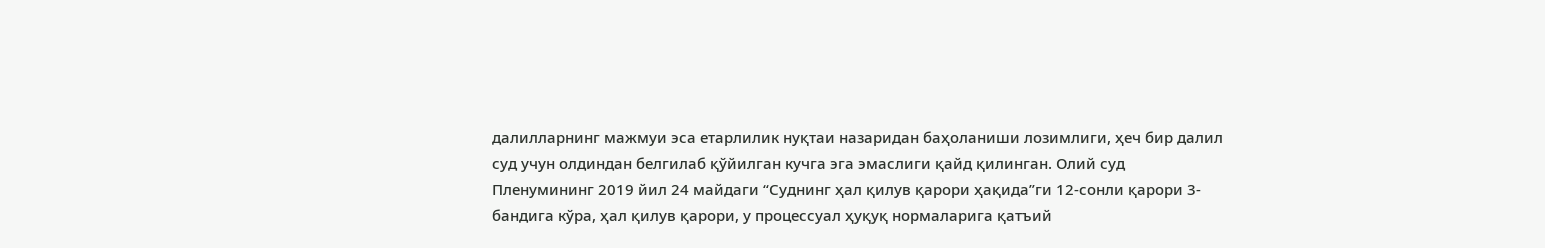далилларнинг мажмуи эса етарлилик нуқтаи назаридан баҳоланиши лозимлиги, ҳеч бир далил суд учун олдиндан белгилаб қўйилган кучга эга эмаслиги қайд қилинган. Олий суд Пленумининг 2019 йил 24 майдаги “Суднинг ҳал қилув қарори ҳақида”ги 12-сонли қарори 3-бандига кўра, ҳал қилув қарори, у процессуал ҳуқуқ нормаларига қатъий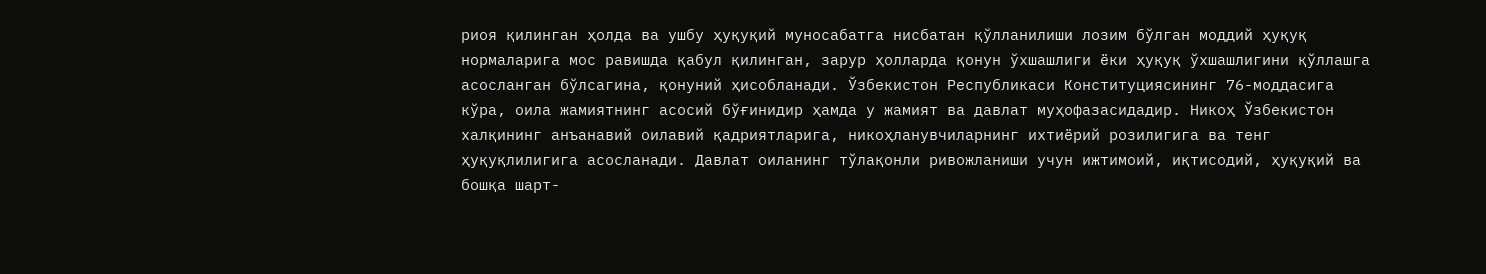риоя қилинган ҳолда ва ушбу ҳуқуқий муносабатга нисбатан қўлланилиши лозим бўлган моддий ҳуқуқ нормаларига мос равишда қабул қилинган, зарур ҳолларда қонун ўхшашлиги ёки ҳуқуқ ўхшашлигини қўллашга асосланган бўлсагина, қонуний ҳисобланади. Ўзбекистон Республикаси Конституциясининг 76-моддасига кўра, оила жамиятнинг асосий бўғинидир ҳамда у жамият ва давлат муҳофазасидадир. Никоҳ Ўзбекистон халқининг анъанавий оилавий қадриятларига, никоҳланувчиларнинг ихтиёрий розилигига ва тенг ҳуқуқлилигига асосланади. Давлат оиланинг тўлақонли ривожланиши учун ижтимоий, иқтисодий, ҳуқуқий ва бошқа шарт-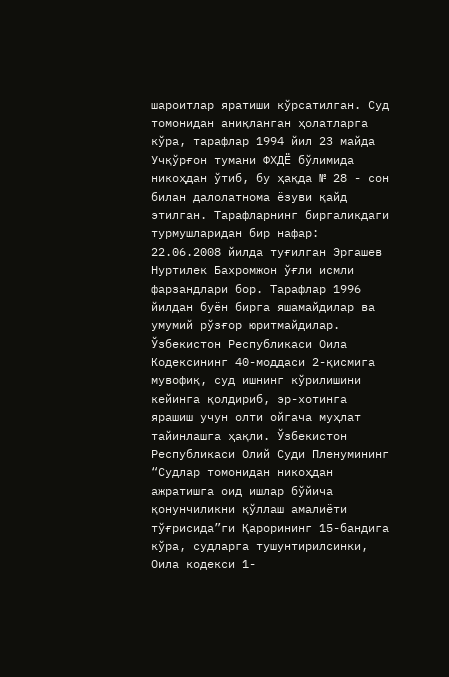шароитлар яратиши кўрсатилган. Суд томонидан аниқланган ҳолатларга кўра, тарафлар 1994 йил 23 майда Учқўрғон тумани ФХДЁ бўлимида никоҳдан ўтиб, бу ҳақда № 28 - сон билан далолатнома ёзуви қайд этилган. Тарафларнинг биргаликдаги турмушларидан бир нафар: 22.06.2008 йилда туғилган Эргашев Нуртилек Бахромжон ўғли исмли фарзандлари бор. Тарафлар 1996 йилдан буён бирга яшамайдилар ва умумий рўзғор юритмайдилар. Ўзбекистон Республикаси Оила Кодексининг 40-моддаси 2-қисмига мувофиқ, суд ишнинг кўрилишини кейинга қолдириб, эр-хотинга ярашиш учун олти ойгача муҳлат тайинлашга ҳақли. Ўзбекистон Республикаси Олий Суди Пленумининг “Судлар томонидан никоҳдан ажратишга оид ишлар бўйича қонунчиликни қўллаш амалиёти тўғрисида”ги Қарорининг 15-бандига кўра, судларга тушунтирилсинки, Оила кодекси 1-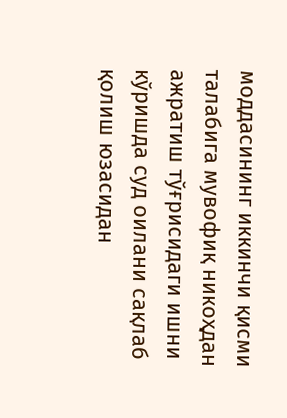моддасининг иккинчи қисми талабига мувофиқ никоҳдан ажратиш тўғрисидаги ишни кўришда суд оилани сақлаб қолиш юзасидан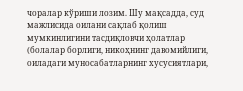чоралар кўриши лозим. Шу мақсадда, суд мажлисида оилани сақлаб қолиш мумкинлигини тасдиқловчи ҳолатлар (болалар борлиги, никоҳнинг давомийлиги, оиладаги муносабатларнинг хусусиятлари,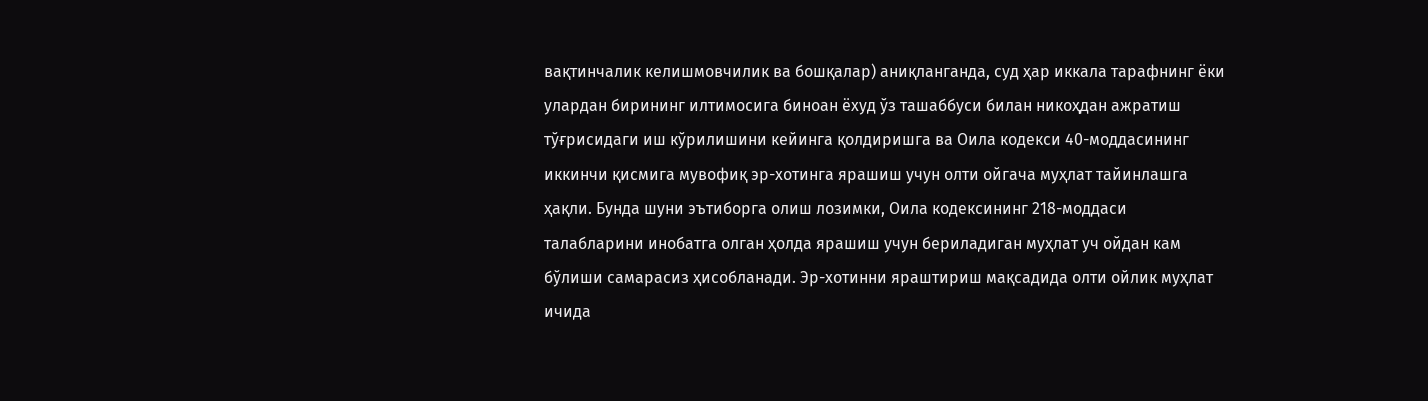вақтинчалик келишмовчилик ва бошқалар) аниқланганда, суд ҳар иккала тарафнинг ёки улардан бирининг илтимосига биноан ёхуд ўз ташаббуси билан никоҳдан ажратиш тўғрисидаги иш кўрилишини кейинга қолдиришга ва Оила кодекси 40-моддасининг иккинчи қисмига мувофиқ эр-хотинга ярашиш учун олти ойгача муҳлат тайинлашга ҳақли. Бунда шуни эътиборга олиш лозимки, Оила кодексининг 218-моддаси талабларини инобатга олган ҳолда ярашиш учун бериладиган муҳлат уч ойдан кам бўлиши самарасиз ҳисобланади. Эр-хотинни яраштириш мақсадида олти ойлик муҳлат ичида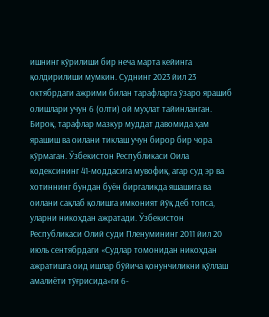ишнинг кўрилиши бир неча марта кейинга қолдирилиши мумкин. Суднинг 2023 йил 23 октябрдаги ажрими билан тарафларга ўзаро ярашиб олишлари учун 6 (олти) ой муҳлат тайинланган. Бироқ, тарафлар мазкур муддат давомида ҳам ярашиш ва оилани тиклаш учун бирор бир чора кўрмаган. Ўзбекистон Республикаси Оила кодексининг 41-моддасига мувофиқ, агар суд эр ва хотиннинг бундан буён биргаликда яшашига ва оилани сақлаб қолишга имконият йўқ деб топса, уларни никоҳдан ажратади. Ўзбекистон Республикаси Олий суди Пленумининг 2011 йил 20 июль сентябрдаги «Судлар томонидан никоҳдан ажратишга оид ишлар бўйича қонунчиликни қўллаш амалиёти тўғрисида»ги 6-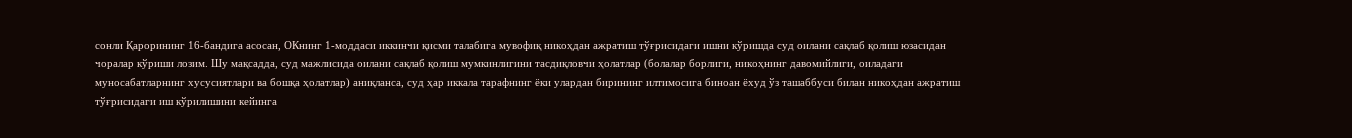сонли Қарорининг 16-бандига асосан, ОКнинг 1-моддаси иккинчи қисми талабига мувофиқ никоҳдан ажратиш тўғрисидаги ишни кўришда суд оилани сақлаб қолиш юзасидан чоралар кўриши лозим. Шу мақсадда, суд мажлисида оилани сақлаб қолиш мумкинлигини тасдиқловчи ҳолатлар (болалар борлиги, никоҳнинг давомийлиги, оиладаги муносабатларнинг хусусиятлари ва бошқа ҳолатлар) аниқланса, суд ҳар иккала тарафнинг ёки улардан бирининг илтимосига биноан ёхуд ўз ташаббуси билан никоҳдан ажратиш тўғрисидаги иш кўрилишини кейинга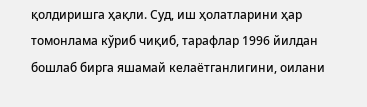қолдиришга ҳақли. Суд, иш ҳолатларини ҳар томонлама кўриб чиқиб, тарафлар 1996 йилдан бошлаб бирга яшамай келаётганлигини, оилани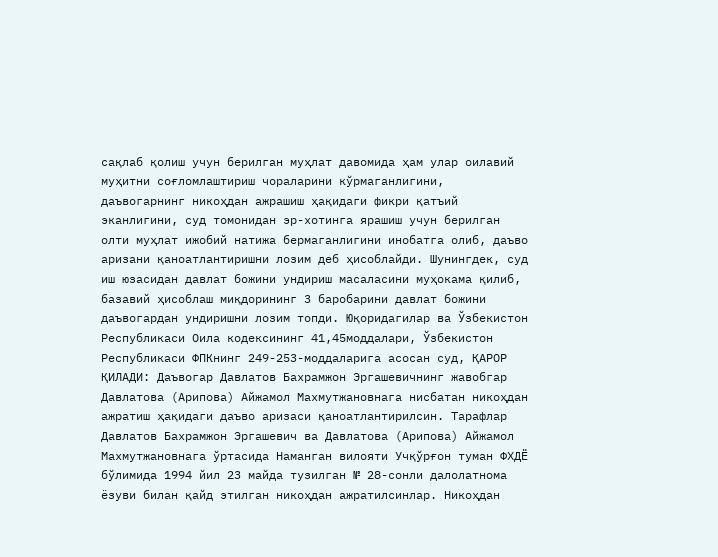сақлаб қолиш учун берилган муҳлат давомида ҳам улар оилавий муҳитни соғломлаштириш чораларини кўрмаганлигини, даъвогарнинг никоҳдан ажрашиш ҳақидаги фикри қатъий эканлигини, суд томонидан эр-хотинга ярашиш учун берилган олти муҳлат ижобий натижа бермаганлигини инобатга олиб, даъво аризани қаноатлантиришни лозим деб ҳисоблайди. Шунингдек, суд иш юзасидан давлат божини ундириш масаласини муҳокама қилиб, базавий ҳисоблаш миқдорининг 3 баробарини давлат божини даъвогардан ундиришни лозим топди. Юқоридагилар ва Ўзбекистон Республикаси Оила кодексининг 41,45моддалари, Ўзбекистон Республикаси ФПКнинг 249-253-моддаларига асосан суд, ҚАРОР ҚИЛАДИ: Даъвогар Давлатов Бахрамжон Эргашевичнинг жавобгар Давлатова (Арипова) Айжамол Махмутжановнага нисбатан никоҳдан ажратиш ҳақидаги даъво аризаси қаноатлантирилсин. Тарафлар Давлатов Бахрамжон Эргашевич ва Давлатова (Арипова) Айжамол Махмутжановнага ўртасида Наманган вилояти Учқўрғон туман ФХДЁ бўлимида 1994 йил 23 майда тузилган № 28-сонли далолатнома ёзуви билан қайд этилган никоҳдан ажратилсинлар. Никоҳдан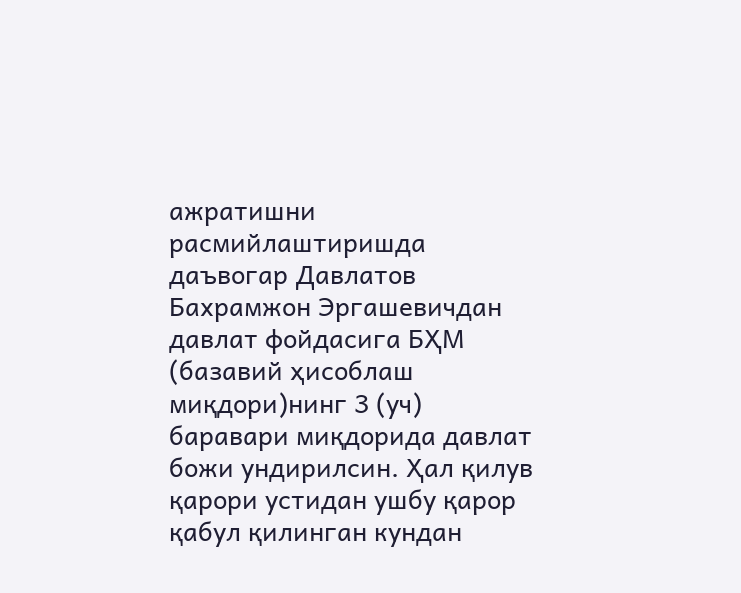ажратишни расмийлаштиришда даъвогар Давлатов Бахрамжон Эргашевичдан давлат фойдасига БҲМ (базавий ҳисоблаш миқдори)нинг 3 (уч) баравари миқдорида давлат божи ундирилсин. Ҳал қилув қарори устидан ушбу қарор қабул қилинган кундан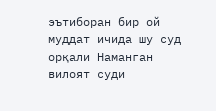эътиборан бир ой муддат ичида шу суд орқали Наманган вилоят суди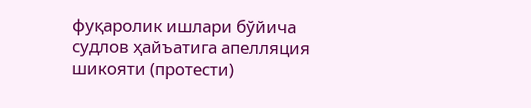фуқаролик ишлари бўйича судлов ҳайъатига апелляция шикояти (протести)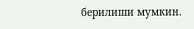берилиши мумкин.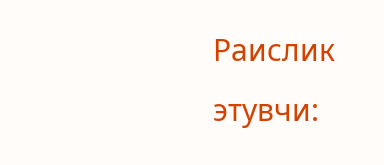Раислик этувчи: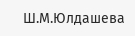Ш.М.Юлдашева